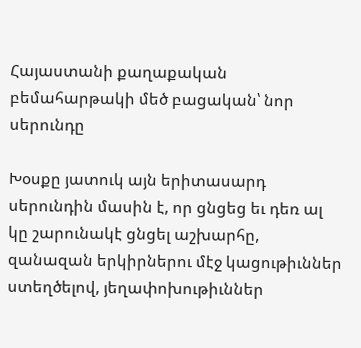Հայաստանի քաղաքական բեմահարթակի մեծ բացական՝ նոր սերունդը

Խօսքը յատուկ այն երիտասարդ սերունդին մասին է, որ ցնցեց եւ դեռ ալ կը շարունակէ ցնցել աշխարհը, զանազան երկիրներու մէջ կացութիւններ ստեղծելով, յեղափոխութիւններ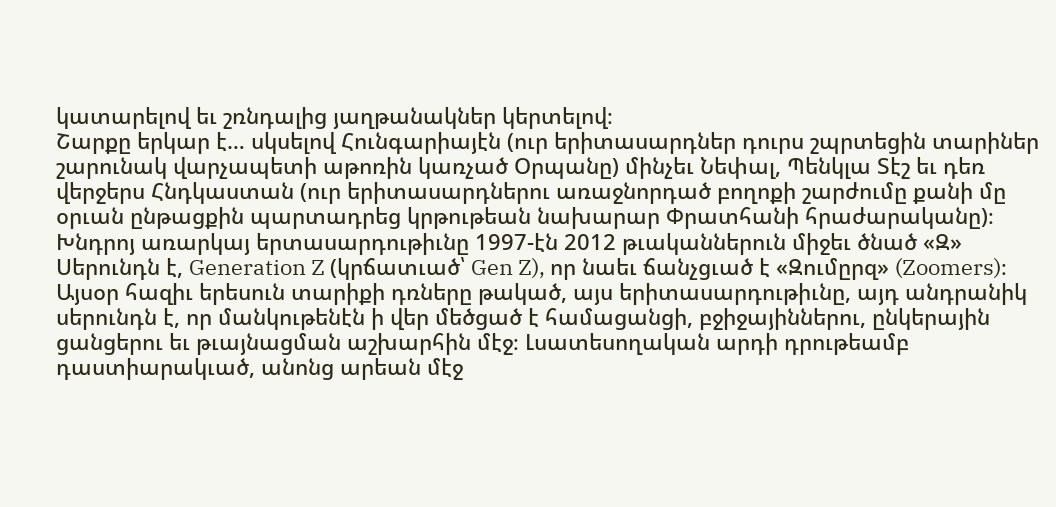կատարելով եւ շռնդալից յաղթանակներ կերտելով։
Շարքը երկար է… սկսելով Հունգարիայէն (ուր երիտասարդներ դուրս շպրտեցին տարիներ շարունակ վարչապետի աթոռին կառչած Օրպանը) մինչեւ Նեփալ, Պենկլա Տէշ եւ դեռ վերջերս Հնդկաստան (ուր երիտասարդներու առաջնորդած բողոքի շարժումը քանի մը օրւան ընթացքին պարտադրեց կրթութեան նախարար Փրատհանի հրաժարականը)։
Խնդրոյ առարկայ երտասարդութիւնը 1997-էն 2012 թւականներուն միջեւ ծնած «Զ» Սերունդն է, Generation Z (կրճատւած՝ Gen Z), որ նաեւ ճանչցւած է «Զումըրզ» (Zoomers)։ Այսօր հազիւ երեսուն տարիքի դռները թակած, այս երիտասարդութիւնը, այդ անդրանիկ սերունդն է, որ մանկութենէն ի վեր մեծցած է համացանցի, բջիջայիններու, ընկերային ցանցերու եւ թւայնացման աշխարհին մէջ։ Լսատեսողական արդի դրութեամբ դաստիարակւած, անոնց արեան մէջ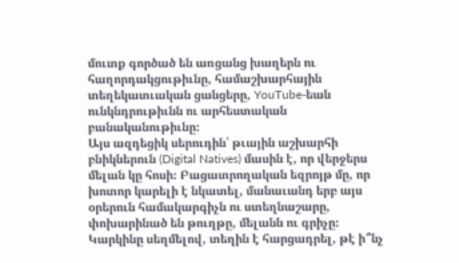մուտք գործած են առցանց խաղերն ու հաղորդակցութիւնը, համաշխարհային տեղեկատւական ցանցերը, YouTube-եան ունկնդրութիւնն ու արհեստական բանականութիւնը։
Այս ազդեցիկ սերուդին՝ թւային աշխարհի բնիկներուն (Digital Natives) մասին է, որ վերջերս մելան կը հոսի։ Բացատրողական եզրոյթ մը, որ խոտոր կարելի է նկատել, մանաւանդ երբ այս օրերուն համակարգիչն ու ստեղնաշարը, փոխարինած են թուղթը, մելանն ու գրիչը։
Կարկինը սեղմելով, տեղին է հարցադրել, թէ ի՞նչ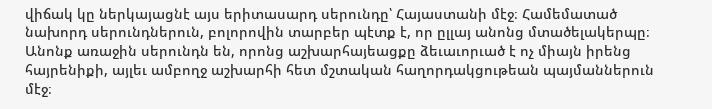վիճակ կը ներկայացնէ այս երիտասարդ սերունդը՝ Հայաստանի մէջ։ Համեմատած նախորդ սերունդներուն, բոլորովին տարբեր պէտք է, որ ըլլայ անոնց մտածելակերպը։ Անոնք առաջին սերունդն են, որոնց աշխարհայեացքը ձեւաւորւած է ոչ միայն իրենց հայրենիքի, այլեւ ամբողջ աշխարհի հետ մշտական հաղորդակցութեան պայմաններուն մէջ։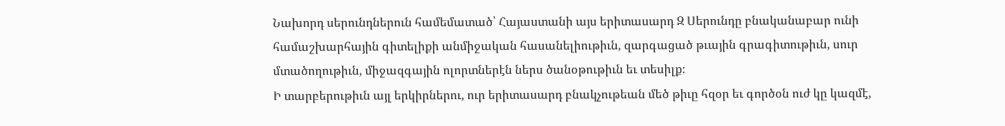Նախորդ սերունդներուն համեմատած՝ Հայաստանի այս երիտասարդ Զ Սերունդը բնականաբար ունի համաշխարհային գիտելիքի անմիջական հասանելիութիւն, զարգացած թւային գրագիտութիւն, սուր մտածողութիւն, միջազգային ոլորտներէն ներս ծանօթութիւն եւ տեսիլք։
Ի տարբերութիւն այլ երկիրներու, ուր երիտասարդ բնակչութեան մեծ թիւը հզօր եւ գործօն ուժ կը կազմէ,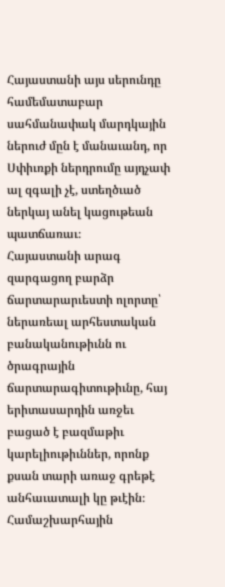Հայաստանի այս սերունդը համեմատաբար սահմանափակ մարդկային ներուժ մըն է մանաւանդ, որ Սփիւռքի ներդրումը այդչափ ալ զգալի չէ, ստեղծւած ներկայ անել կացութեան պատճառաւ։
Հայաստանի արագ զարգացող բարձր ճարտարարւեստի ոլորտը՝ ներառեալ արհեստական բանականութիւնն ու ծրագրային ճարտարագիտութիւնը, հայ երիտասարդին առջեւ բացած է բազմաթիւ կարելիութիւններ, որոնք քսան տարի առաջ գրեթէ անհաւատալի կը թւէին։
Համաշխարհային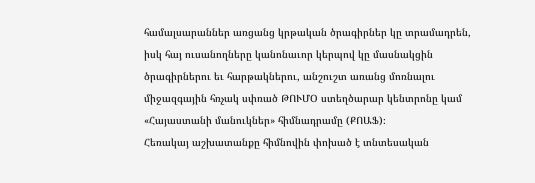համալսարաններ առցանց կրթական ծրագիրներ կը տրամադրեն, իսկ հայ ուսանողները կանոնաւոր կերպով կը մասնակցին ծրագիրներու եւ հարթակներու, անշուշտ առանց մոռնալու միջազգային հռչակ սփռած ԹՈՒՄՕ ստեղծարար կենտրոնը կամ «Հայաստանի մանուկներ» հիմնադրամը (ՔՈԱՖ)։
Հեռակայ աշխատանքը հիմնովին փոխած է տնտեսական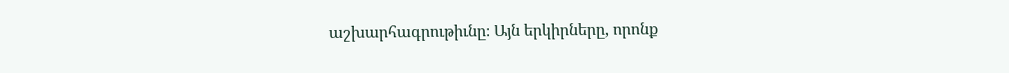աշխարհագրութիւնը։ Այն երկիրները, որոնք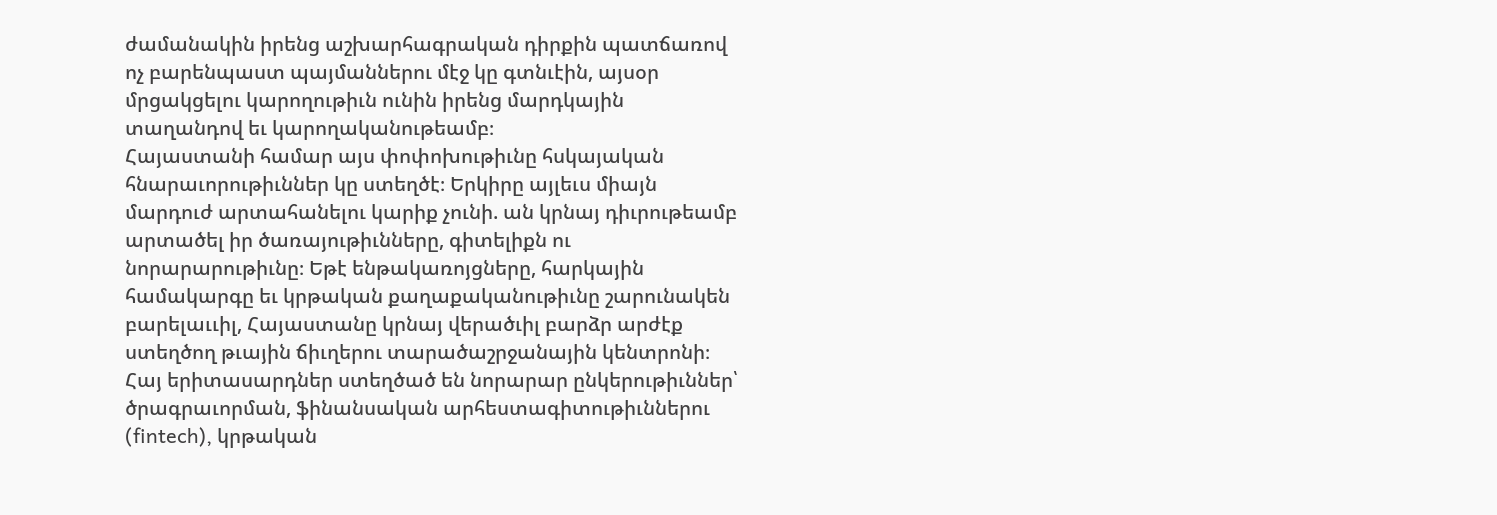ժամանակին իրենց աշխարհագրական դիրքին պատճառով ոչ բարենպաստ պայմաններու մէջ կը գտնւէին, այսօր մրցակցելու կարողութիւն ունին իրենց մարդկային տաղանդով եւ կարողականութեամբ։
Հայաստանի համար այս փոփոխութիւնը հսկայական հնարաւորութիւններ կը ստեղծէ։ Երկիրը այլեւս միայն մարդուժ արտահանելու կարիք չունի. ան կրնայ դիւրութեամբ արտածել իր ծառայութիւնները, գիտելիքն ու նորարարութիւնը։ Եթէ ենթակառոյցները, հարկային համակարգը եւ կրթական քաղաքականութիւնը շարունակեն բարելաււիլ, Հայաստանը կրնայ վերածւիլ բարձր արժէք ստեղծող թւային ճիւղերու տարածաշրջանային կենտրոնի։
Հայ երիտասարդներ ստեղծած են նորարար ընկերութիւններ՝ ծրագրաւորման, ֆինանսական արհեստագիտութիւններու (fintech), կրթական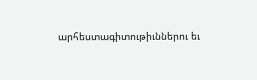արհեստագիտութիւններու եւ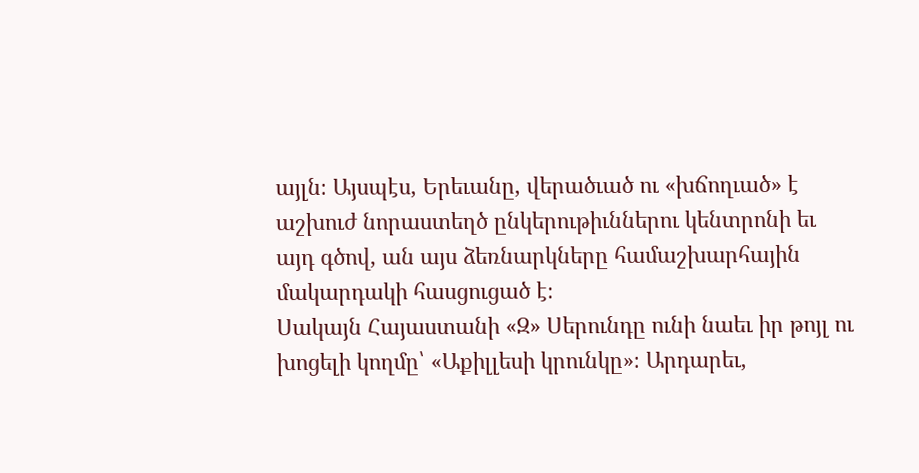այլն։ Այսպէս, Երեւանը, վերածւած ու «խճողւած» է աշխուժ նորաստեղծ ընկերութիւններու կենտրոնի եւ այդ գծով, ան այս ձեռնարկները համաշխարհային մակարդակի հասցուցած է։
Սակայն Հայաստանի «Զ» Սերունդը ունի նաեւ իր թոյլ ու խոցելի կողմը՝ «Աքիլլեսի կրունկը»։ Արդարեւ,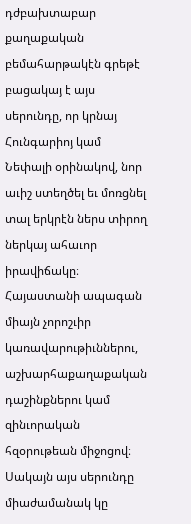դժբախտաբար քաղաքական բեմահարթակէն գրեթէ բացակայ է այս սերունդը, որ կրնայ Հունգարիոյ կամ Նեփալի օրինակով, նոր աւիշ ստեղծել եւ մոռցնել տալ երկրէն ներս տիրող ներկայ ահաւոր իրավիճակը։
Հայաստանի ապագան միայն չորոշւիր կառավարութիւններու, աշխարհաքաղաքական դաշինքներու կամ զինւորական հզօրութեան միջոցով։
Սակայն այս սերունդը միաժամանակ կը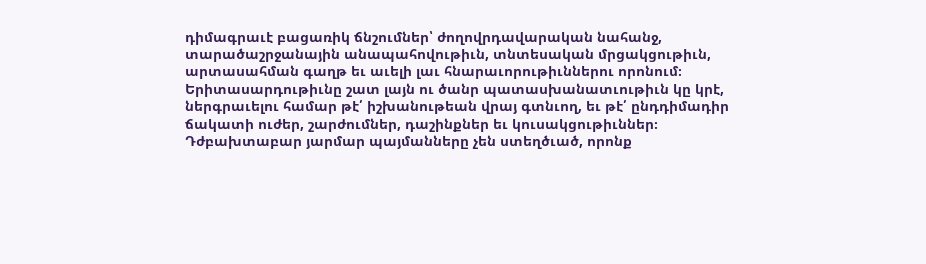դիմագրաւէ բացառիկ ճնշումներ՝ ժողովրդավարական նահանջ, տարածաշրջանային անապահովութիւն, տնտեսական մրցակցութիւն, արտասահման գաղթ եւ աւելի լաւ հնարաւորութիւններու որոնում։
Երիտասարդութիւնը շատ լայն ու ծանր պատասխանատւութիւն կը կրէ, ներգրաւելու համար թէ՛ իշխանութեան վրայ գտնւող, եւ թէ՛ ընդդիմադիր ճակատի ուժեր, շարժումներ, դաշինքներ եւ կուսակցութիւններ։
Դժբախտաբար յարմար պայմանները չեն ստեղծւած, որոնք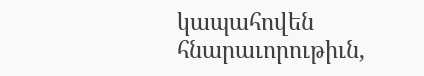կապահովեն հնարաւորութիւն,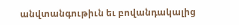անվտանգութիւն եւ բովանդակալից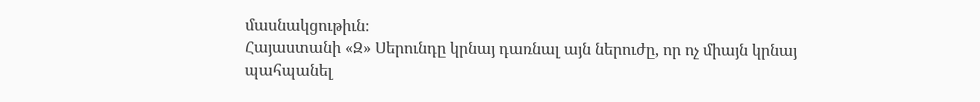մասնակցութիւն։
Հայաստանի «Զ» Սերունդը կրնայ դառնալ այն ներուժը, որ ոչ միայն կրնայ պահպանել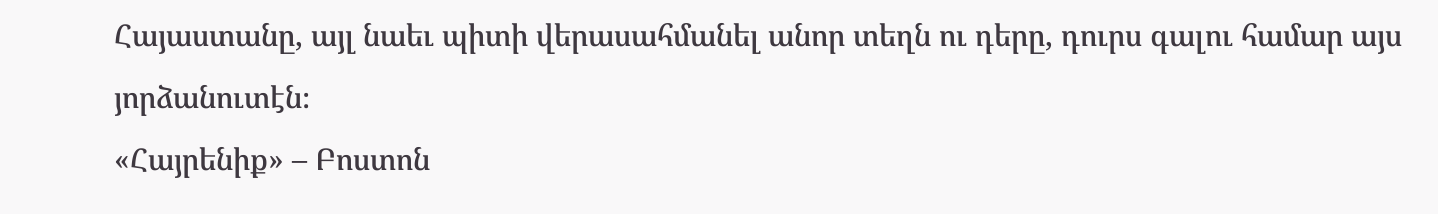Հայաստանը, այլ նաեւ պիտի վերասահմանել անոր տեղն ու դերը, դուրս գալու համար այս յորձանուտէն։
«Հայրենիք» – Բոստոն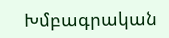Խմբագրական